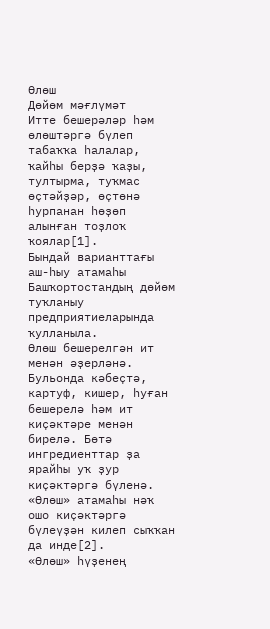Өлөш
Дөйөм мәғлүмәт
Итте бешерәләр һәм өлөштәргә бүлеп табаҡҡа һалалар, ҡайһы берҙә ҡаҙы, тултырма, туҡмас өҫтәйҙәр, өҫтөнә һурпанан һөҙөп алынған тоҙлоҡ ҡоялар[1].
Бындай варианттағы аш-һыу атамаһы Башҡортостандың дөйөм туҡланыу предприятиеларында ҡулланыла.
Өлөш бешерелгән ит менән әҙерләнә. Бульонда кәбеҫтә, картуф, кишер, һуған бешерелә һәм ит киҫәктәре менән бирелә. Бөтә ингредиенттар ҙа ярайһы уҡ ҙур киҫәктәргә бүленә. «Өлөш» атамаһы нәҡ ошо киҫәктәргә бүлеүҙән килеп сыҡҡан да инде[2].
«Өлөш» һүҙенең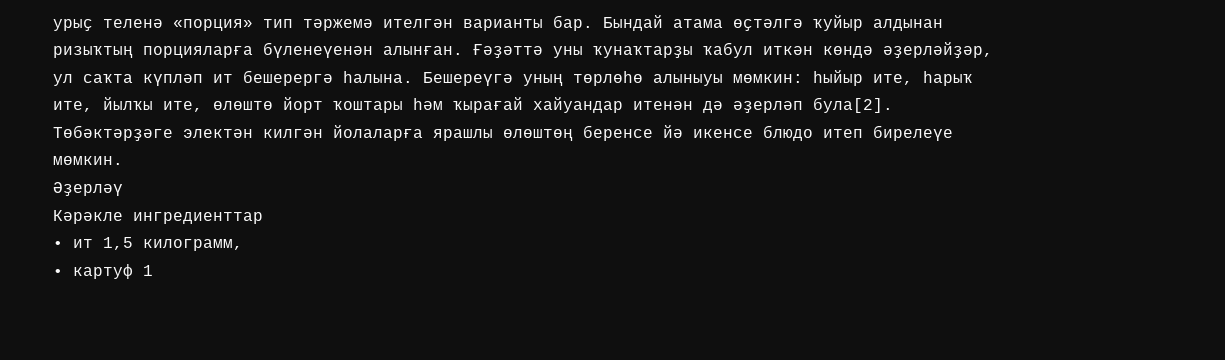урыҫ теленә «порция» тип тәржемә ителгән варианты бар. Бындай атама өҫтәлгә ҡуйыр алдынан ризыҡтың порцияларға бүленеүенән алынған. Ғәҙәттә уны ҡунаҡтарҙы ҡабул иткән көндә әҙерләйҙәр, ул саҡта күпләп ит бешерергә һалына. Бешереүгә уның төрлөһө алыныуы мөмкин: һыйыр ите, һарыҡ ите, йылҡы ите, өлөштө йорт ҡоштары һәм ҡырағай хайуандар итенән дә әҙерләп була[2].
Төбәктәрҙәге электән килгән йолаларға ярашлы өлөштөң беренсе йә икенсе блюдо итеп бирелеүе мөмкин.
Әҙерләү
Кәрәкле ингредиенттар
• ит 1,5 килограмм,
• картуф 1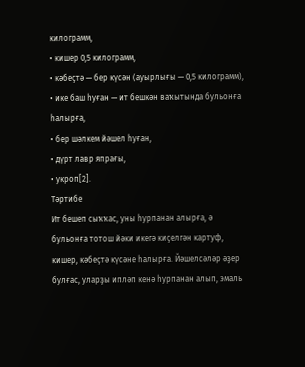килограмм,
• кишер 0,5 килограмм,
• кәбеҫтә — бер күсән (ауырлығы — 0,5 килограмм),
• ике баш һуған — ит бешкән ваҡытында бульонға һалырға,
• бер шәлкем йәшел һуған,
• дүрт лавр япрағы,
• укроп[2].
Тәртибе
Ит бешеп сыҡҡас, уны һурпанан алырға, ә бульонға тотош йәки икегә киҫелгән картуф, кишер, кәбеҫтә күсәне һалырға. Йәшелсәләр әҙер булғас, уларҙы ипләп кенә һурпанан алып, эмаль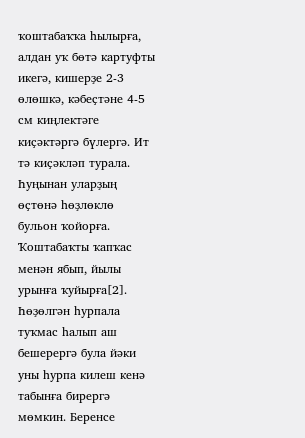ҡоштабаҡҡа һылырға, алдан уҡ бөтә картуфты икегә, кишерҙе 2-3 өлөшкә, кәбеҫтәне 4-5 см киңлектәге киҫәктәргә бүлергә. Ит тә киҫәкләп турала. Һуңынан уларҙың өҫтөнә һөҙлөклө бульон ҡойорға. Ҡоштабаҡты ҡапҡас менән ябып, йылы урынға ҡуйырға[2].
Һөҙөлгән һурпала туҡмас һалып аш бешерергә була йәки уны һурпа килеш кенә табынға бирергә мөмкин. Беренсе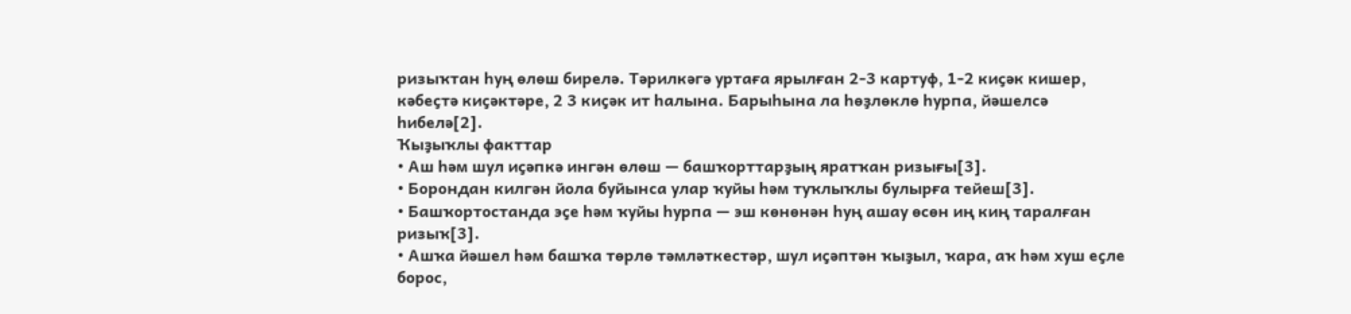ризыҡтан һуң өлөш бирелә. Тәрилкәгә уртаға ярылған 2-3 картуф, 1-2 киҫәк кишер, кәбеҫтә киҫәктәре, 2 3 киҫәк ит һалына. Барыһына ла һөҙлөклө һурпа, йәшелсә һибелә[2].
Ҡыҙыҡлы факттар
• Аш һәм шул иҫәпкә ингән өлөш — башҡорттарҙың яратҡан ризығы[3].
• Борондан килгән йола буйынса улар ҡуйы һәм туҡлыҡлы булырға тейеш[3].
• Башҡортостанда эҫе һәм ҡуйы һурпа — эш көнөнән һуң ашау өсөн иң киң таралған ризыҡ[3].
• Ашҡа йәшел һәм башҡа төрлө тәмләткестәр, шул иҫәптән ҡыҙыл, ҡара, аҡ һәм хуш еҫле борос,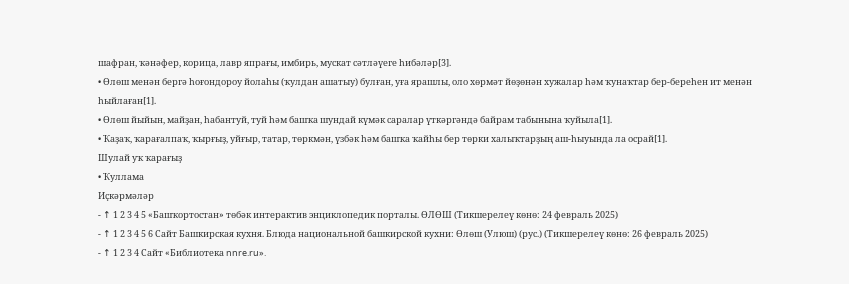шафран, ҡәнәфер, корица, лавр япрағы, имбирь, мускат сәтләүеге һибәләр[3].
• Өлөш менән бергә һоғондороу йолаһы (ҡулдан ашатыу) булған, уға ярашлы, оло хөрмәт йөҙөнән хужалар һәм ҡунаҡтар бер-береһен ит менән һыйлаған[1].
• Өлөш йыйын, майҙан, һабантуй, туй һәм башҡа шундай күмәк саралар үткәргәндә байрам табынына ҡуйыла[1].
• Ҡаҙаҡ, ҡарағалпаҡ, ҡырғыҙ, уйғыр, татар, төркмән, үзбәк һәм башҡа ҡайһы бер төрки халыҡтарҙың аш-һыуында ла осрай[1].
Шулай уҡ ҡарағыҙ
• Ҡуллама
Иҫкәрмәләр
- ↑ 1 2 3 4 5 «Башҡортостан» төбәк интерактив энциклопедик порталы. ӨЛӨШ (Тикшерелеү көнө: 24 февраль 2025)
- ↑ 1 2 3 4 5 6 Сайт Башкирская кухня. Блюда национальной башкирской кухни: Өлөш (Улюш) (рус.) (Тикшерелеү көнө: 26 февраль 2025)
- ↑ 1 2 3 4 Сайт «Библиотека nnre.ru».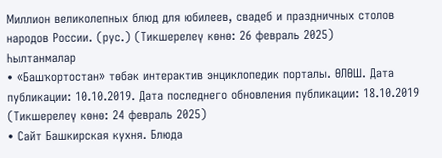Миллион великолепных блюд для юбилеев, свадеб и праздничных столов народов России. (рус.) (Тикшерелеү көнө: 26 февраль 2025)
Һылтанмалар
• «Башҡортостан» төбәк интерактив энциклопедик порталы. ӨЛӨШ. Дата публикации: 10.10.2019. Дата последнего обновления публикации: 18.10.2019 (Тикшерелеү көнө: 24 февраль 2025)
• Сайт Башкирская кухня. Блюда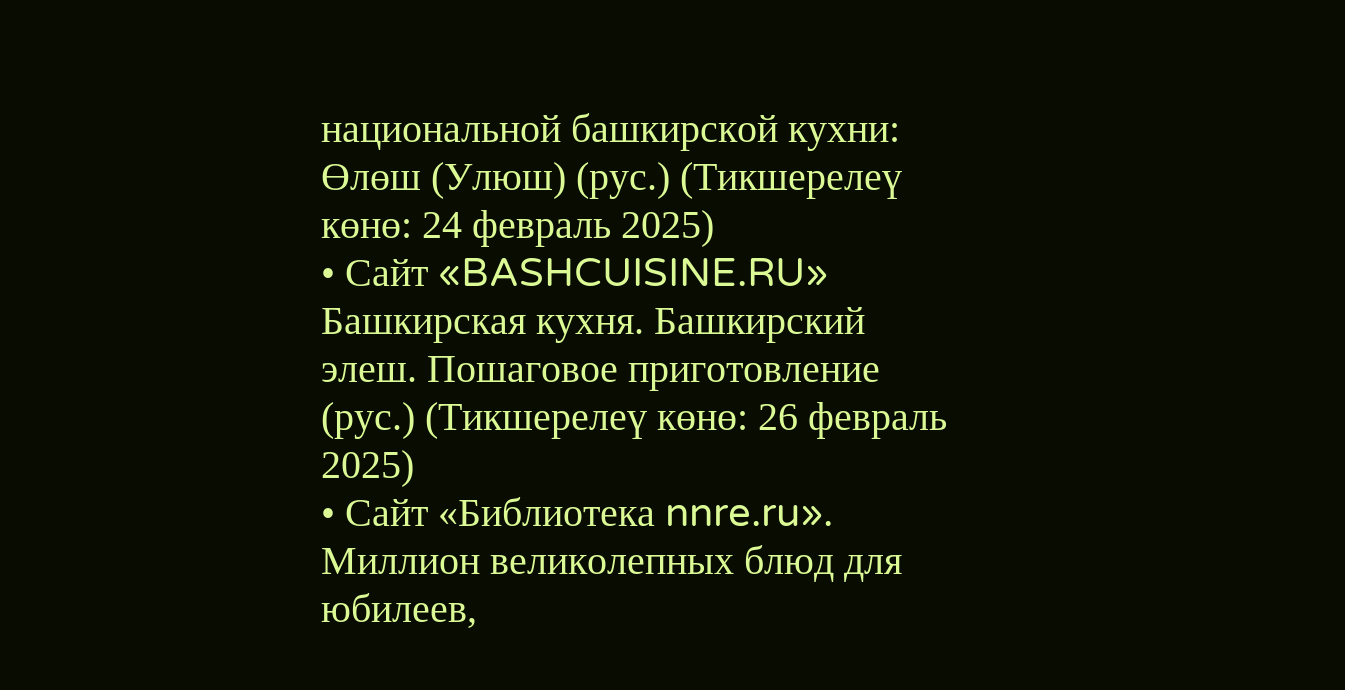национальной башкирской кухни: Өлөш (Улюш) (рус.) (Тикшерелеү көнө: 24 февраль 2025)
• Сайт «BASHCUISINE.RU» Башкирская кухня. Башкирский элеш. Пошаговое приготовление (рус.) (Тикшерелеү көнө: 26 февраль 2025)
• Сайт «Библиотека nnre.ru». Миллион великолепных блюд для юбилеев,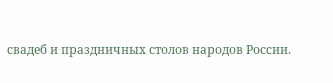свадеб и праздничных столов народов России.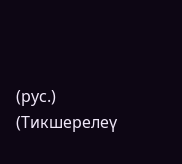(рус.) (Тикшерелеү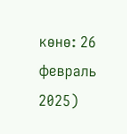көнө: 26 февраль 2025)